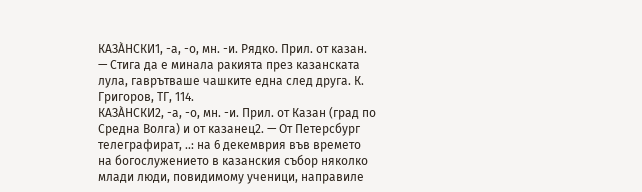КАЗА̀НСКИ1, -а, -о, мн. -и. Рядко. Прил. от казан. — Стига да е минала ракията през казанската лула, гаврътваше чашките една след друга. К. Григоров, ТГ, 114.
КАЗА̀НСКИ2, -а, -о, мн. -и. Прил. от Казан (град по Средна Волга) и от казанец2. — От Петерсбург телеграфират, ..: на 6 декемврия във времето на богослужението в казанския събор няколко млади люди, повидимому ученици, направиле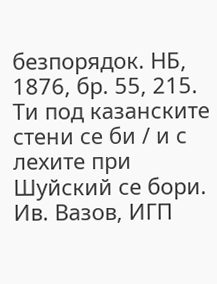безпорядок. НБ, 1876, бр. 55, 215. Ти под казанските стени се би / и с лехите при Шуйский се бори. Ив. Вазов, ИГП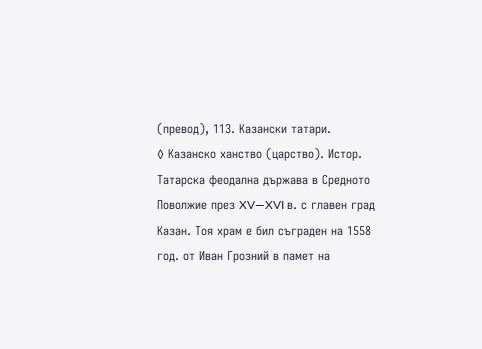(превод), 113. Казански татари.
◊ Казанско ханство (царство). Истор. Татарска феодална държава в Средното Поволжие през XV—XVI в. с главен град Казан. Тоя храм е бил съграден на 1558 год. от Иван Грозний в памет на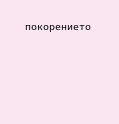покорението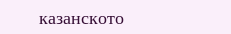казанското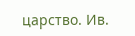царство. Ив.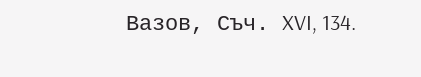Вазов, Съч. XVI, 134.